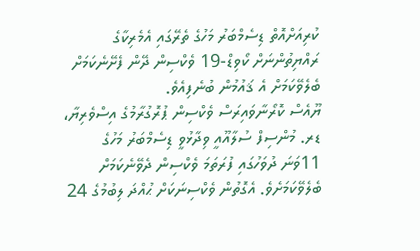ކުރިއަށްއޮތް ޑިސެމްބަރު މަހުގެ ތެރޭގައި އެމެރިކާގެ ރައްޔިތުންނަށް ކޯވިޑް-19 ވެކްސިން ދޭން ފެށޭނެކަމަށް ބެލެވޭކަމަށް އެ ޤައުމުން ބުނެފިއެވެ.
ޔޫއެސް ކޮރޯނާވައިރަސް ވެކްސިން ޕުރޮގުރާމުގެ އިސްވެރިޔާ، ޑރ. މުންސިފް ސުލާއޫއީ ވިދާޅުވީ ޑިސެމްބަރު މަހުގެ 11ވަނަ ދުވަހުގައި ފުރަތަމަ ވެކްސިން ދެވޭނެކަމަށް ބެލެވޭކަމަށެވެ. އެގޮތުން ވެކްސިނަކަށް ޙުއްދަ ލިބުމުގެ 24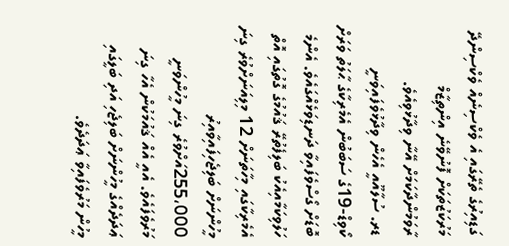ގަޑިއިރުގެ ތެރޭގައި އެ ވެކްސިނެއް ވެކްސިންދޭ މަރުކަޒުތަކަށް ފޮނުވޭނެ އިންތިޒާމް ރާވަމުންދާކަމަށް އޭނާ ވިދާޅުވިއެވެ.
ޑރ. ސުލާއޫއީ އެހެން ވިދާޅުވެފައިވަނީ ކޯވިޑް-19ގެ ސަބަބުން އެމެރިކާގެ ޙާލަތު ވަރަށް ބޮޑަށް ގޯސްވެފައިވާ ދަނޑިވަޅެއްގައެވެ. އެންމެ ހަލުވިކަމާއިއެކު ބަލިފެތުރޭ ޤައުމުގެ ގޮތުގައި އޮތް އެމެރިކާގައި މިހާތަނަށް 12 މިލިއަނަށްވުރެ ގިނަ މީހުންނަށް ބަލިޖެހިފައިވާއިރު 255،000އަށްވުރެ ގިނަ މީހުންވަނީ މަރުވެފައެވެ. އެއީ އެއް ޤައުމަކުން އެހާ ގިނަ ޢަދަދެއްގެ މީހުންނަށް ބަލިޖެހި އަދި ބަލީގައި މީހުން މަރުވެފައިވާ ޢަދަދެވެ.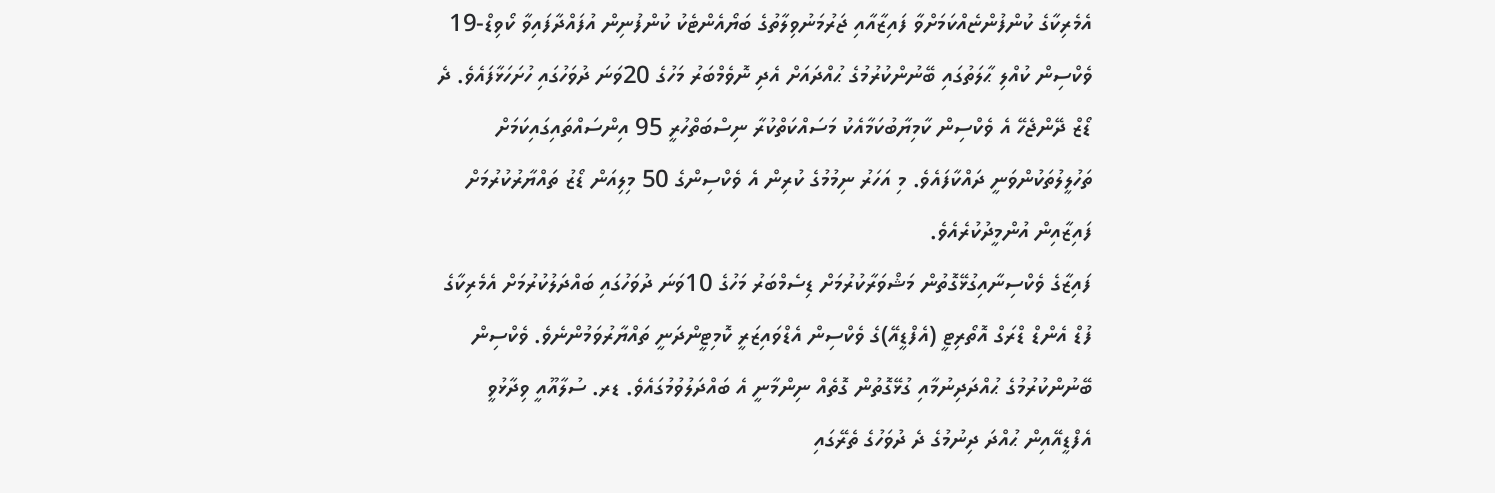އެމެރިކާގެ ކުންފުންޏެއްކަމަށްވާ ފައިޒާއާއި ޖަރުމަނުވިލާތުގެ ބަޔޯއެންޓެކު ކުންފުނިން އުފައްދާފައިވާ ކޯވިޑް-19 ވެކްސިން ކުއްލި ޙާލަތުގައި ބޭނުންކުރުމުގެ ޙުއްދައަށް އެދި ނޮވެމްބަރު މަހުގެ 20ވަނަ ދުވަހުގައި ހުށަހަޅާފައެވެ. ދެ ޑޯޒް ދޭންޖެހޭ އެ ވެކްސިން ކާމިޔާބުކަމާއެކު މަސައްކަތްކުރާ ނިސްބަތްހުރީ 95 އިންސައްތައިގައިކަމަށް ތަހުލީލުތަކުންވަނީ ދައްކާފައެވެ. މި އަހަރު ނިމުމުގެ ކުރިން އެ ވެކްސިންގެ 50 މިލިއަން ޑޯޒު ތައްޔާރުކުރުމަށް ފައިޒާއިން އުންމީދުކުރެއެވެ.
ފައިޒާގެ ވެކްސިނާއިގުޅޭގޮތުން މަޝްވަރާކުރުމަށް ޑިސެމްބަރު މަހުގެ 10ވަނަ ދުވަހުގައި ބައްދަލުކުރުމަށް އެމެރިކާގެ ފުޑް އެންޑް ޑްރަގް އޮތޯރިޓީ (އެފްޑީއޭ)ގެ ވެކްސިން އެޑްވައިޒަރީ ކޮމިޓީންދަނީ ތައްޔާރުވަމުންނެވެ. ވެކްސިން ބޭނުންކުރުމުގެ ޙުއްދަދިނުމާއި ގުޅޭގޮތުން ގޮތެއް ނިންމާނީ އެ ބައްދަލުވުމުގައެވެ. ޑރ. ސުލާއޫއީ ވިދާޅުވީ އެފްޑީއޭއިން ޙުއްދަ ދިނުމުގެ ދެ ދުވަހުގެ ތެރޭގައި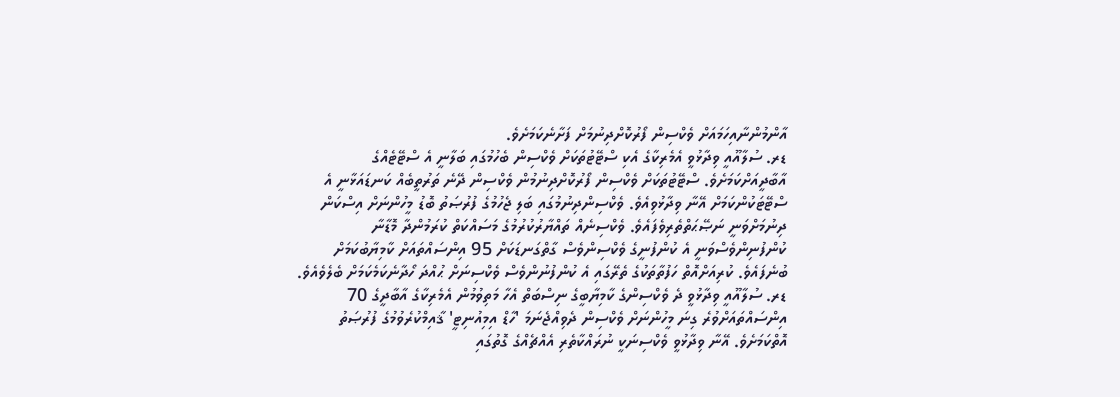އާންމުންނާއިހަމައަށް ވެކްސިން ފޯރުކޮށްދިނުމަށް ފަށާނެކަމަށެވެ.
ޑރ. ސުލާއޫއީ ވިދާޅުވީ އެމެރިކާގެ އެކި ސްޓޭޓުތަކަށް ވެކްސިން ބެހުމުގައި ބަލާނީ އެ ސްޓޭޓެއްގެ އާބާދީއަށްކަމަށެވެ. ސްޓޭޓުތަކަށް ވެކްސިން ފޯރުކޮށްދިނުމުން ވެކްސިން ދޭނެ ތަރުތީބެއް ކަނޑައަޅާނީ އެ ސްޓޭޓަކުންކަމަށް އޭނާ ވިދާޅުވިއެވެ. ވެކްސިންދިނުމުގައި ބަލި ޖެހުމުގެ ފުރުޞަތު ބޮޑު މީހުންނަށް އިސްކަން ދިނުމަށްވަނީ ނަޞޭޙަތްތެރިވެފައެވެ. ވެކްސިނެއް ތައްޔާރުކުރުމުގެ މަސައްކަތް ކުރަމުންދާ މޮޑާނާ ކުންފުނިންވެސްވަނީ އެ ކުންފުނީގެ ވެކްސިންވެސް ގާތްގަނޑަކަށް 95 އިންސައްތައަށް ކާމިޔާބުކަމަށް ބުނެފައެވެ. ކުރިއަށްއޮތް ހަފުތާތަކުގެ ތެރޭގައި އެ ކުންފުނުންވެސް ވެކްސިނަށް ޙުއްދަ ހޯދާނެކަމެކަމަށް ބެލެވެއެވެ. ޑރ. ސުލާއޫއީ ވިދާޅުވީ ދެ ވެކްސިންގެ ކާމިޔާބީގެ ނިސްބަތް އެހާ މަތިވުމުން އެމެރިކާގެ އާބާދީގެ 70 އިންސައްތައަށްވުރެ ގިނަ މީހުންނަށް ވެކްސިން ދެވިއްޖެނަމަ 'ހާޑް އިމިއުނިޓީ' ޤާއިމްކުރެވުމުގެ ފުރުޞަތު އޮތްކަމަށެވެ. އޭނާ ވިދާޅުވީ ވެކްސިނަކީ ނުރައްކާތެރި އެއްޗެއްގެ ގޮތުގައި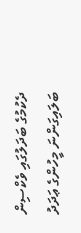ދެކުމުގެ ބަދަލުގައި ވެކްސިން ބަލައިގަންނަ މީހުންގެ ޢަދަދު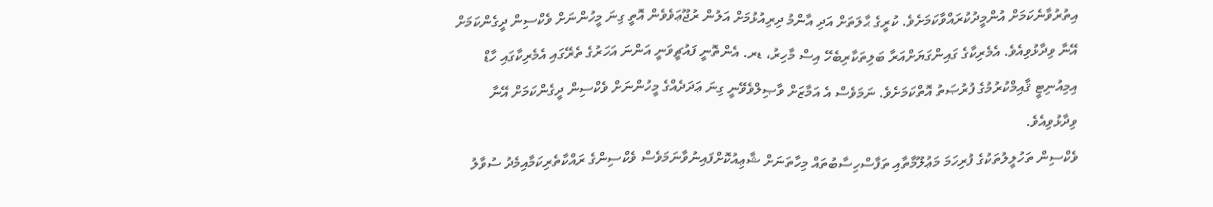އިތުރުވާނެކަމަށް އުންމީދުކުރައްވާކަމަށެވެ. ކުރީގެ ޙާލަތަށް އަދި އާންމު ދިރިއުޅުމަށް އަލުން ރުޖޫޢަވެވެން އޮތީ ގިނަ މީހުންނަށް ވެކްސިން ދީގެންކަމަށް އޭނާ ވިދާޅުވިއެވެ. އެމެރިކާގެ ގައިންގަޔަށްއަރާ ބަލިތަކާރިބެހޭ އިސް މާހިރު، ޑރ. އެންތޮނީ ފައުޗީވަނީ އަންނަ އަހަރުގެ ތެރޭގައި އެމެރިކާގައި ހާޑް އިމިއުނިޓީ ޤާއިމްކުރުމުގެ ފުރުޞަތު އޮތްކަމަށެވެ. ނަމަވެސް އެ އަމާޒަށް ވާޞިލްވެވޭނީ ގިނަ ޢަދަދެއްގެ މީހުންނަށް ވެކްސިން ދީގެންކަމަށް އޭނާ ވިދާޅުވިއެވެ.
ވެކްސިން ތަހުލީލުތަކުގެ ފުރިހަމަ މަޢުލޫމާތާއި ތަފާސްހިސާބުތައް މިހާތަނަށް ޝާޢިއުކޮށްފައިނުވާނަމަވެސް ވެކްސިންގެ ރައްކާތެރިކަމާއިމެދު ސުވާލު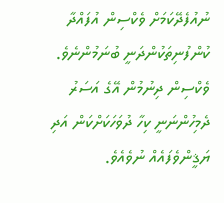ނުއުފެދޭކަމަށް ވެކްސިން އުފައްދާ ކުންފުނިތަކުންދަނީ ބުނަމުންނެވެ. ވެކްސިން ދިނުމުން އޭގެ އަސަރު ދެމިހުންނަނީ ކިހާ ދުވަހަކަށްކަން އަދި ޔަޤީންވެފައެއް ނުވެއެވެ.